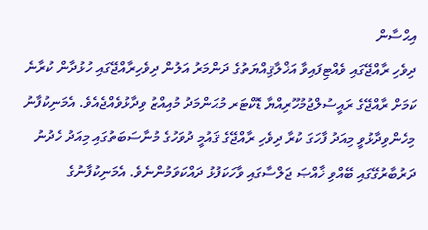އިޙްސާން
ދިވެހި ރާއްޖޭގައި ވެއްޓިފައިވާ އަޚްލާޤިއްޔަތުގެ ދަންމަރު އަލުން ދިވެހިރާއްޖޭގައި ހުޅުދާން ކުރާނެ ކަމަށް ރާއްޖޭގެ ރައީސުލްޖުމުހޫރިއްޔާ ޑޮކްޓަރ މުޙަންމަދު މުއިއްޒު ވިދާޅުވެއްޖެއެވެ. އެމަނިކުފާނު މިހެންވިދާޅުވީ މިއަދު ފާހަގަ ކުރާ ދިވެހި ރާއްޖޭގެ ޤައުމީ ދުވަހުގެ މުނާސަބަތުގައި މިއަދު ހެދުނު ދަރުބާރުގޭގައި ބޭއްވި ޚާއްޞަ ޖަލްސާގައި ވާހަކަފުޅު ދައްކަވަމުންނެވެ. އެމަނިކުފާނުގެ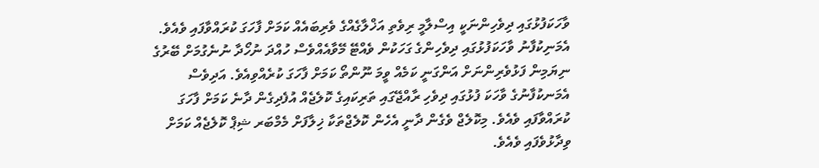ވާހަކަފުޅުގައި ދިވެހިންނަކީ އިސްލާމީ ރިވެތި އަޚްލާގެއްގެ ވެރިބައެއް ކަމަށް ފާހަގަ ކުރައްވާފައި ވެއެވެ. އެމަނިކުފާނު ވާހަކަފުޅުގައި ދިވެހިންގެ ގަހަކުން ވެއްޓޭ މޭވާއެއްވެސް ހުއްދަ ނުހޯދާ ނުނެގުމަށް ބޭރުގެ ނިޔަމިން ފަޅުވެރިންނަށް އަންގަނީ ކަމެއް ވީމަ ނޫންތޯ ކަމަށް ފާހަގަ ކުރެއްވިއެވެ. އަދިވެސް އެމަނކުފާނުގެ ވާހަކަ ފުޅުގައި ދިވެހި ރާއްޖޭގައި ތަރިކައިގެ ކޮލެޖެއް އުފެދިގެން ދާނެ ކަމަށް ފާހަގަ ކުރައްވާފައި ވެއެވެ. މިކޮލެޖް ވެގެން ދާނީ އެހެން ކޮލެޖްތަކާ ޚިލާފަށް މެމްބަރ ޝިޕް ކޮލެޖެއް ކަމަށް ވިދާޅުވެފައި ވެއެވެ.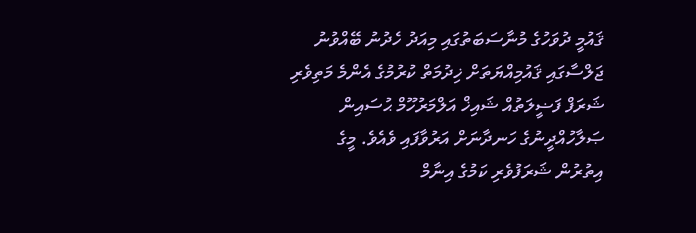ޤައުމީ ދުވަހުގެ މުނާސަބަތުގައި މިއަދު ހެދުނު ބޭއްވުނު ޖަލްސާގައި ޤައުމިއްޔަތަށް ޚިދުމަތް ކުރުމުގެ އެންމެ މަތިވެރި ޝަރަފް ފަޟީލަތުއް ޝައިޚް އަލްމަރުހޫމް ޙުސައިން ޞަލާހުއްދީނުގެ ހަނދާނަށް އަރުވާފައި ވެއެވެ. މީގެ އިތުރުން ޝަރަފުވެރި ކަމުގެ އިނާމް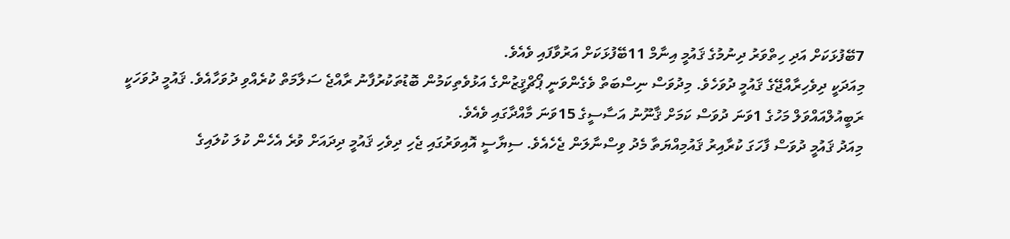7ބޭފުޅަކަށް އަދި ހިތްވަރު ދިނުމުގެ ޤައުމީ އިނާމް 11ބޭފުޅަކަށް އަރުވާފައި ވެއެވެ.
މިއަދަކީ ދިވެހިރާއްޖޭގެ ޤައުމީ ދުވަހެވެ. މިދުވަސް ނިސްބަތް ވެގެންވަނީ ޕޯޗްޤީޒުންގެ އަޅުވެތިކަމުން ބޮޑުތަކުރުފާނު ރާއްޖެ ސަލާމަތް ކުރެއްވި ދުވަހާއެވެ. ޤައުމީ ދުވަހަކީ ރަބީއުލްއައްވަލް މަހުގެ 1ވަނަ ދުވަސް ކަމަށް ޤާނޫނު އަސާސީގެ 15ވަނަ މާއްދާގައި ވެއެވެ.
މިއަދު ޤައުމީ ދުވަސް ފާހަގަ ކުރާއިރު ޤައުމިއްޔަތާ މެދު ވިސްނާލަން ޖެހެއެވެ. ސިޔާސީ އޮއިވަރުގައި ޖެހި ދިވެހި ޤައުމީ ދިދައަށް ވުރެ އެހެން ކުލަ ކުލައިގެ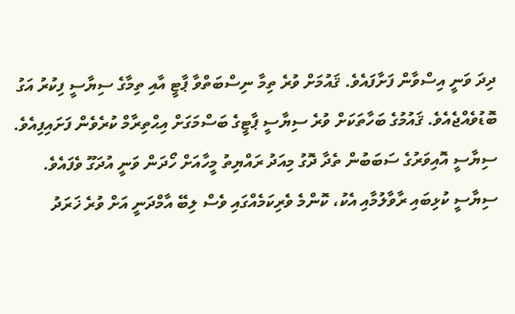ދިދަ ވަނީ އިސްވާން ފަށާފައެވެ. ޤައުމަށް ވުރެ ތިމާ ނިސްބަތްވާ ޕާޓީ އާއި ތިމާގެ ސިޔާސީ ފިކުރު އަގު ބޮޑުވެއްޖެއެވެ. ޤައުމުގެ ބަހާތަކަށް ވުރެ ސިޔާސީ ޕާޓީގެ ބަސްމަގަށް އިޙްތިރާމް ކުރެވެން ފަށައިފިއެވެ. ސިޔާސީ އޮއިވަރުގެ ސަބަބުން ތެދާ ދޮގު މިއަދު ރައްޔިތު މީހާއަށް ހޯދަން ވަނީ އުދަގޫ ވެފައެވެ. ސިޔާސީ ކުޅިބައި ރާވާލުމާއި އެކު، ކޮންމެ ވެރިކަމެއްގައި ވެސް ލިބޭ އާމްދަނީ އަށް ވުރެ ޚަރަދު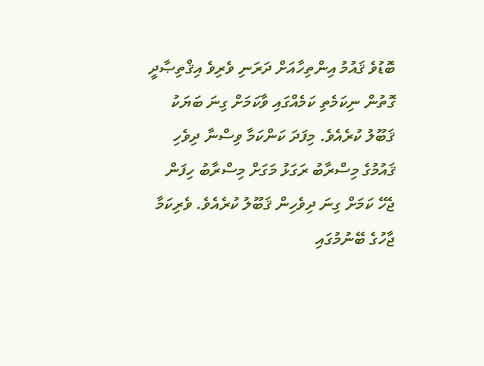ބޮޑުވެ ޤައުމު އިންތިހާއަށް ދަރަނި ވެރިވެ އިޤްތިޞާދީ ގޮތުން ނިކަމެތި ކަމެއްގައި ވާކަމަށް ގިނަ ބަޔަކު ޤަބޫލު ކުރެއެވެ. މިފަދަ ކަންކަމާ ވިސްނާ ދިވެހި ޤައުމުގެ މިސްރާބު ރަގަޅު މަގަށް މިސްރާބު ހިފަން ޖެހޭ ކަމަށް ގިނަ ދިވެހިން ޤަބޫލު ކުރެއެވެ. ވެރިކަމާ ޖާހުގެ ބޭނުމުގައި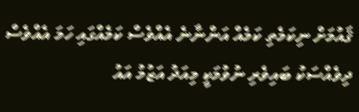ޤައުމަށް ނިކަމެތި ކަމެއް އަންނާނެ އެއްވެސް ކަމެއްގައި ހަމަ އެއްވެސް ދިވެއްސަކު ބައިވެރި ނުވުމަކީ މިއަދު އަޒުމު އައު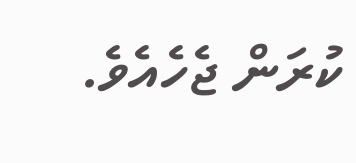ކުރަން ޖެހެއެވެ.